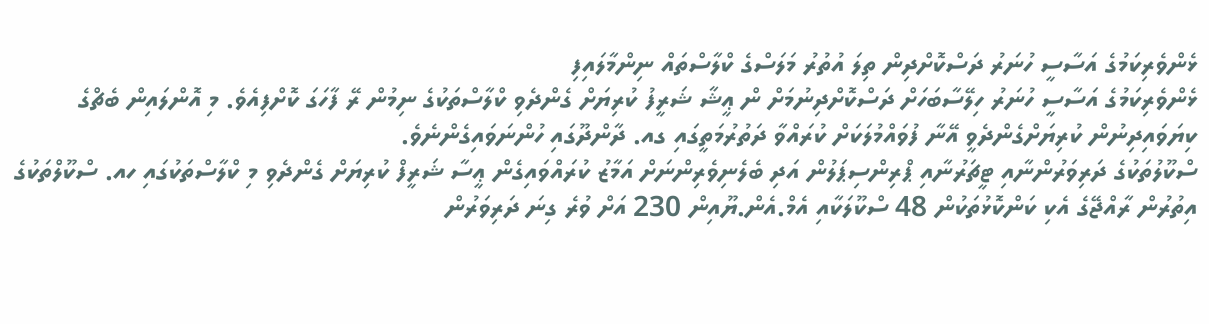ޅެންވެރިކަމުގެ އަސާސީ ހުނަރު ދަސްކޮށްދިން ތިލަ އުތުރު މަލަސްގެ ކްލާސްތައް ނިންމާލައިފި
ޅެންވެރިކަމުގެ އަސާސީ ހުނަރު ހިލޭސާބަހަށް ދަސްކޮށްދިނުމަށް ން ޢީޝާ ޝަރީފު ކުރިޔަށް ގެންދެވި ކްލާސްތަކުގެ ނިމުން ރޭ ފާހަގަ ކޮށްފިއެވެ. މި އޮންލައިން ބެޗްގެ ކިޔަވައިދިނުން ކުރިޔަށްގެންދެވީ އޭނާ ފުވައްމުލަކަށް ކުރައްވާ ދަތުރުމަތީގައި ގއ. ދާންދޫގައި ހުންނަވައިގެންނެވެ.
ސްކޫލުތަކުގެ ދަރިވަރުންނާއި ޓީޗަރުނާއި ޕްރިންސިޕަލުން އަދި ބެލެނިވެރިންނަށް އަމާޒު ކުރައްވައިގެން ޢީސާ ޝަރީފް ކުރިޔަށް ގެންދެވި މި ކްލާސްތަކުގައި ހއ. ސްކޫލްތަކުގެ އިތުރުން ރާއްޖޭގެ އެކި ކަންކޮޅުތަކުން 48 ސްކޫލަކާއި އެމް.އެން.ޔޫއިން 230 އަށް ވުރެ ގިނަ ދަރިވަރުން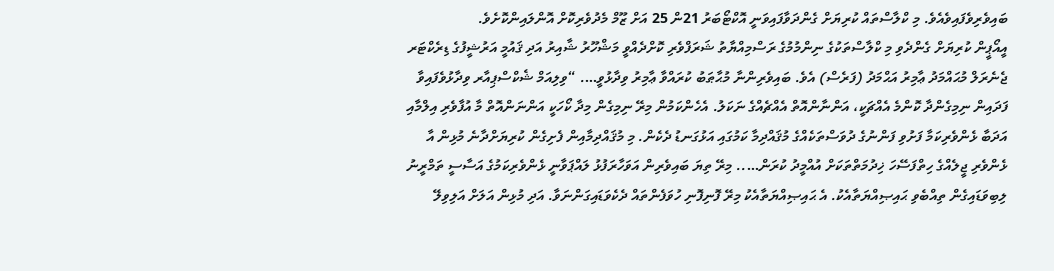ބައިވެރިވެފައިވެއެވެ. މި ކްލާސްތައް ކުރިޔަށް ގެންދަވާފައިވަނީ އޮކްޓޯބަރު 21ން 25 އަށް ޒޫމް މެދުވެރިކޮށް އޮންލައިންކޮށެވެ.
އީއޯޕީން ކުރިޔަށް ގެންދެވި މި ކްލާސްތަކުގެ ނިންމުމުގެ ރަސްމިއްޔާތު ޝަރަފްވެރި ކޮށްދެއްވީ މަޝްހޫރު ޝާއިރު އަދި ޤައުމީ އަރުޝީފުގެ ޑިރެކްޓަރ ޖެނެރަލް މުޙައްމަދު ޢާމިރު އަޙްމަދު (ފަރެސް) އެވެ. ބައިވެރިންނާ މުޙާޠަބު ކުރައްވާ ޢާމިރު ވިދާޅުވީ…. “ވިލިއަމް ޝެކްސްޕިއާރ ވިދާޅުވެފައިވާ ފަދައިން ނިމިގެންދާ ކޮންމެ އެއްޗަކީ، އަންނާންއޮތް އެއްޗެއްގެ ނަކަލު. އެހެންކަމުން މިރޭ ނިމިގެން މިދާ ކޯހަކީ އަންނަންއޮތް މާ އުފާވެރި އިލްމާއި އަދަބާ ޅެންވެރިކަމާ ފަށުވި ފަންނުގެ ދުވަސްތަކެއްގެ މުޤައްދިމާ ކަމުގައި އަޅުގަނޑު ދެކެން. މި މުޤައްދިމާއިން ފެށިގެން ކުރިޔަށްދާނެ މުޅިން އާ ޅެންވެރި ޖީލެއްގެ ހިތްފަސޭހަ ޚިދުމަތްތަކަށް އުއްމީދު ކުރަން….. މިރޭ ތިޔަ ބައިވެރިން އަވަހާރަފުޅު ލައްޕަވާނީ ޅެންވެރިކަމުގެ އަސާސީ ތަމްރީނު ލިބިވަޑައިގެން ތިއްބެވި ޙައިޞިއްޔަތާއެކު. އެ ޙައިޞިއްޔަތާއެކު މިރޭ ފޮނިފޮނި ހުވަފެންތައް ދެކެވަޑައިގަންނަވާ. އަދި މުޅިން އަލަށް އަލިވިލޭ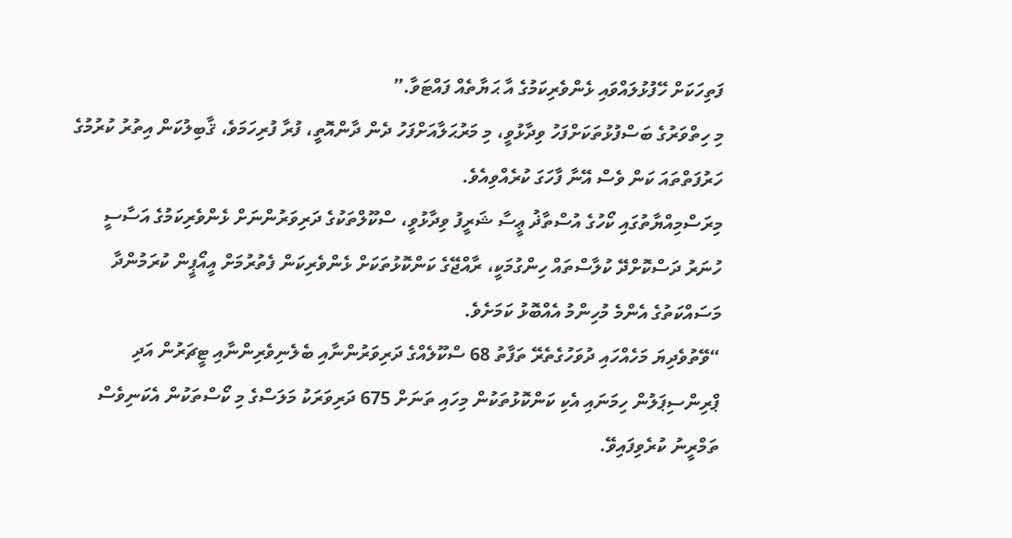ފަތިހަކަށް ހޭފުޅުލައްވައި ޅެންވެރިކަމުގެ އާ ޙަޔާތެއް ފައްޓަވާ.”
މި ހިތްވަރުގެ ބަސްފުޅުތަކަށްފަހު ވިދާޅުވީ، މި މަރުޙަލާއަށްފަހު ދެން ދާންއޮތީ، ފުރާ ފުރިހަމަވެ، ޤާބިލުކަން އިތުރު ކުރުމުގެ ހަރުފަތްތައަ ކަން ވެސް އޭނާ ފާހަގަ ކުރެއްވިއެވެ.
މިރަސްމިއްޔާތުގައި ކޯހުގެ އުސްތާޛު ޢީސާ ޝަރީފު ވިދާޅުވީ، ސްކޫލްތަކުގެ ދަރިވަރުންނަށް ޅެންވެރިކަމުގެ އަސާސީ ހުނަރު ދަސްކޮށްދޭ ކުލާސްތައް ހިންގުމަކީ، ރާއްޖޭގެ ކަންކޮޅުތަކަށް ޅެންވެރިކަން ފެތުރުމަށް އީއޯޕީން ކުރަމުންދާ މަސައްކަތުގެ އެންމެ މުހިންމު އެއްބޮޅު ކަމަށެވެ.
“ވޭތުވެދިޔަ މަހެއްހައި ދުވަހުގެތެރޭ ތަފާތު 68 ސްކޫލެއްގެ ދަރިވަރުންނާއި ބެލެނިވެރިންނާއި ޓީޗަރުން އަދި ޕްރިންސިޕަލުން ހިމަނައި އެކި ކަންކޮޅުތަކުން މިހައި ތަނަށް 675 ދަރިވަރަކު މަލަސްގެ މި ކޯސްތަކުން އެކަނިވެސް ތަމްރީނު ކުރެވިފައިވޭ.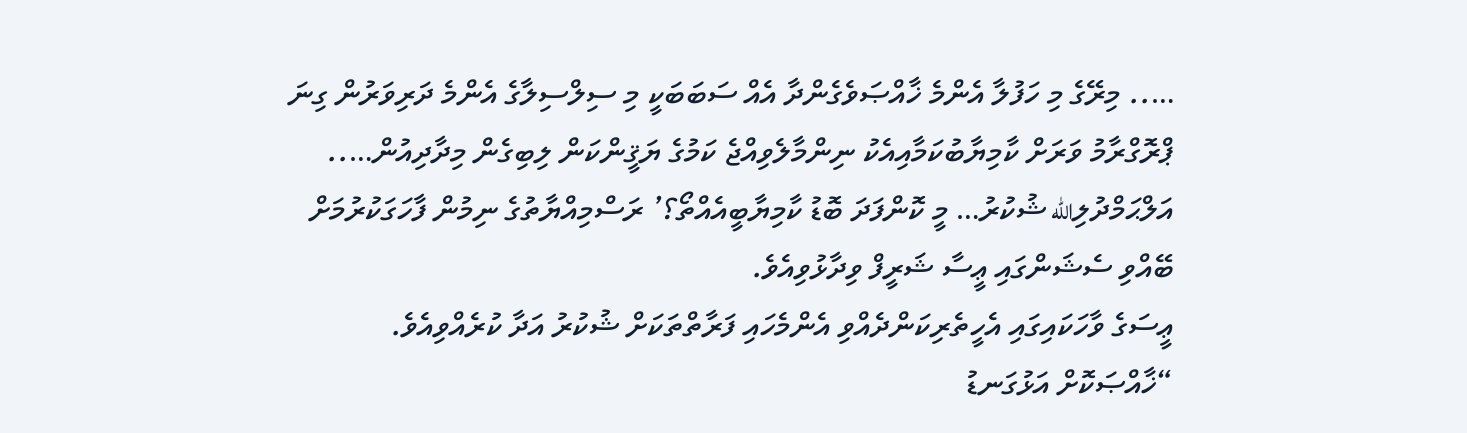….. މިރޭގެ މި ހަފުލާ އެންމެ ޚާއްޞަވެގެންދާ އެއް ސަބަބަކީ މި ސިލްސިލާގެ އެންމެ ދަރިވަރުން ގިނަ ޕްރޮގްރާމު ވަރަށް ކާމިޔާބުކަމާއިއެކު ނިންމާލެވިއްޖެ ކަމުގެ ޔަޤީންކަން ލިބިގެން މިދާދިއުން….. އަލްޙަމްދުލިالله ޝުކުރު… މީ ކޮންފަދަ ބޮޑު ކާމިޔާބީއެއްތޯ؟’ ރަސްމިއްޔާތުގެ ނިމުން ފާހަގަކުރުމަށް ބޭއްވި ސެޝަންގައި ޢީސާ ޝަރީފް ވިދާޅުވިއެވެ.
ޢީސަގެ ވާހަކައިގައި އެހީތެރިކަންދެއްވި އެންމެހައި ފަރާތްތަކަށް ޝުކުރު އަދާ ކުރެއްވިއެވެ. “ޚާއްޞަކޮށް އަޅުގަނޑު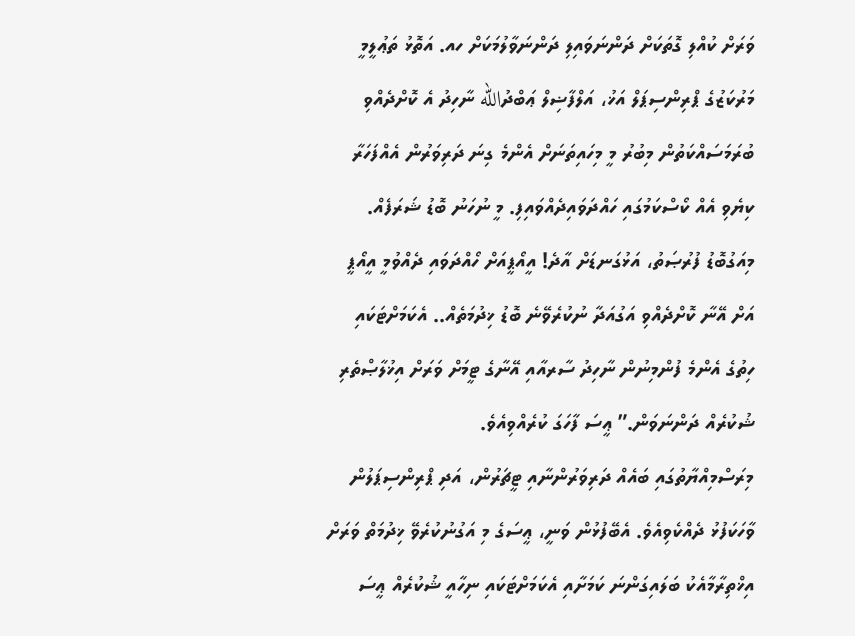ވަރަށް ކުއްލި ގޮތަކަށް ދަންނަވައިލި ދަންނަވާލުމަކަށް ހއ. އަތޮޅު ތަޢުލީމީ މަރުކަޒުގެ ޕްރިންސިޕަލް އަޚު، އަލްފާޟިލް ޢަބްދުالله ނާހިދު އެ ކޮށްދެއްވި ބުރަމަސައްކަތުން މިބުރު މީ މިހައިތަނަށް އެންމެ ގިނަ ދަރިވަރުން އެއްފަހަރާ ކިޔެވި އެއް ކޯސްކަމުގައި ހައްދަވައިދެއްވައިފި. މީ ނުހަނު ބޮޑު ޝަރަފެއް. މިއަގުބޮޑު ފުރުޞަތު، އަޅުގަނޑަށް އާދެ! އީއޯޕީއަށް ހޯއްދަވައި ދެއްވުމީ އީއޯޕީ އަށް އޭނާ ކޮށްދެއްވި އަގުއަދާ ނުކުރެވޭނެ ބޮޑު ޚިދުމަތެއް.. އެކަމަށްޓަކައި ހިތުގެ އެންމެ ފުންމިނުން ނާހިދު ސާރއާއި އޭނާގެ ޓީމަށް ވަރަށް އިޚުލާޞްތެރި ޝުކުރެއް ދަންނަވަން.” ޢީސަ ފާހަގަ ކުރެއްވިއެވެ.
މިރަސްމިއްޔާތުގައި ބައެއް ދަރިވަރުންނާއި ޓީޗަރުން، އަދި ޕްރިންސިޕަލުން ވާހަކަފުޅު ދެއްކެވިއެވެ. އެބޭފުޅުން ވަނީ، ޢީސަގެ މި އަގުނުކުރެވޭ ޚިދުމަތް ވަރަށް އިޚްތިރާމާއެކު ބަލައިގަންނަ ކަމަށާއި އެކަމަށްޓަކައި ނިހާއީ ޝުކުރެއް ޢީސަ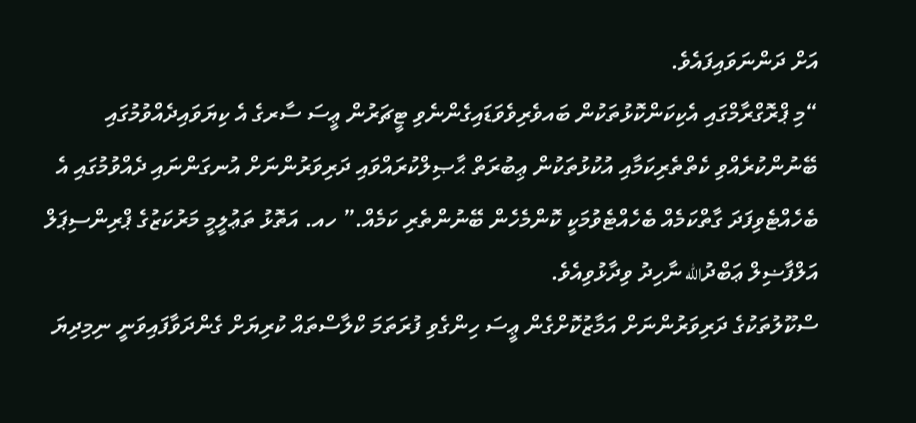އަށް ދަންނަވައިފައެވެ.
“މި ޕްރޮގްރާމްގައި އެކިކަންކޮޅުތަކުން ބައވެރިވެވަޑައިގެންނެވި ޓީޗަރުން ޢީސަ ސާރގެ އެ ކިޔަވައިދެއްވުމުގައި ބޭނުންކުރެއްވި ކެތްތެރިކަމާއި އުކުޅުތަކުން ޢިބުރަތް ޙާޞިލްކުރައްވައި ދަރިވަރުންނަށް އުނގަންނައި ދެއްވުމުގައި އެ ބެހެއްޓެވިފަދަ ގާތްކަމެއް ބެހެއްޓެވުމަކީ ކޮންމެހެން ބޭނުންތެރި ކަމެއް.” ހއ. އަތޮޅު ތަޢުލީމީ މަރުކަޒުގެ ޕްރިންސިޕަލް އަލްފާޟިލް ޢަބްދުالله ނާހިދު ވިދާޅުވިއެވެ.
ސްކޫލުތަކުގެ ދަރިވަރުންނަށް އަމާޒުކޮށްގެން ޢީސަ ހިންގެވި ފުރަތަމަ ކްލާސްތައް ކުރިޔަށް ގެންދަވާފައިވަނީ ނިމިދިޔަ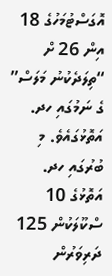އޮގަސްޓުމަހުގެ 18 އިން 26 ށް “ތިލަދެކުނު މަލަސް” ގެ ނަމުގައި ހދ. އަތޮޅުގައެވެ. މި ބުރުގައި ހދ. އަތޮޅުގެ 10 ސްކޫލަކުން 125 ދަރިވަރުން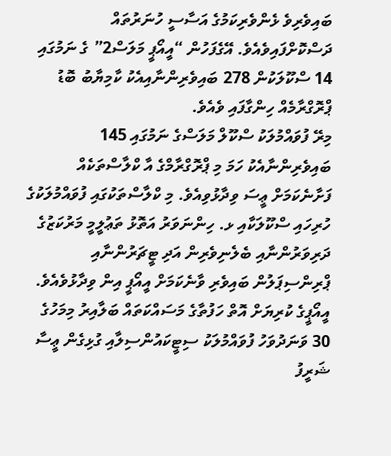ބައިވެރިވެ ޅެންވެރިކަމުގެ އަސާސީ ހުނަރުތައް ދަސްކޮށްފައިވެއެވެ. އޭގެފަހުން “އީއޯޕީ މަލަސް2” ގެ ނަމުގައި 14 ސްކޫލަކުން 278 ބައިވެރިންނާއިއެކު ކާމިޔާބު ބޮޑު ޕްރޮގްރާމެއް ހިންގާފައި ވެއެވެ.
މިރޭ ފުވައްމުލަކު ސްކޫލް މަލަސްގެ ނަމުގައި 145 ބައިވެރިންނާއެކު ހަމަ މި ޕްރޮގްރާމްގެ އާ ކްލާސްތަކެއް ފަށާނެކަމަށް ޢީސަ ވިދާޅުވިއެވެ. މި ކްލާސްތަކުގައި ފުވައްމުލަކުގެ ހުރިހައި ސްކޫލަކާއި ޅ. ހިންނަވަރު އަތޮޅު ތަޢުލީމީ މަރުކަޒުގެ ދަރިވަރުންނާއި ބެލެނިވެރިން އަދި ޓީޗަރުންނާއި ޕްރިންސިޕަލުން ބައިވެރި ވާނެކަމަށް އީއޯޕީ އިން ވިދާޅުވެއެވެ.
އީއޯޕީގެ ކުރިޔަށް އޮތް ހަފުތާގެ މަސައްކަތައް ބަލާއިރު މިމަހުގެ 30 ވަނަދުވަހު ފުވައްމުލަކު ސިޓީކައުންސިލާއި ގުޅިގެން ޢީސާ ޝަރީފު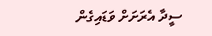ސީދާ އެރަށަށް ވަޑައިގެން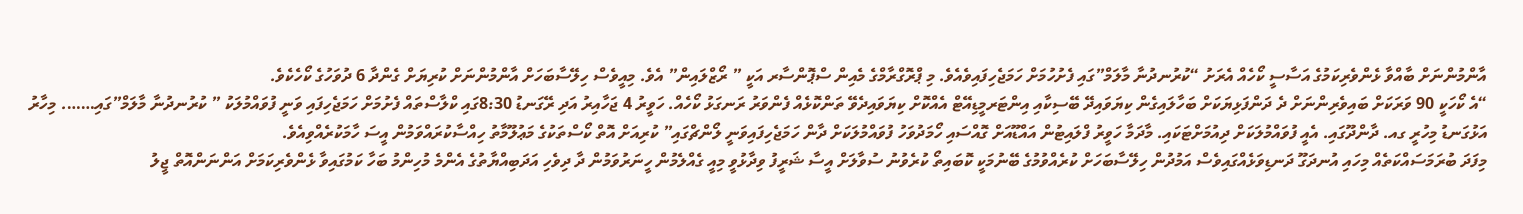އާންމުންނަށް ބާއްވާ ޅެންވެރިކަމުގެ އަސާސީ ކޯހެއް އެރަށު “ކުރުނދުނާ މާލަމް”ގައި ފެށުހުމަށް ހަމަޖެހިފައިވެއެވެ. މި ޕްރޮގްރާމްގެ މެއިން ސްޕޮންސާރ އަކީ ” ރޯޒްލައިން” އެވެ. މިއީވެސް ހިލޭސާބަހަށް އާންމުންނަށް ކުރިޔަށް ގެންދާ 6 ދުވަހުގެ ކޯހެކެވެ.
“އެ ކޯހަކީ 90 ވަރަކަށް ބައިވެރިންނަށް ދެ ދަންފަޅިޔަކަށް ބަހާލައިގެން ކިޔަވައިދޭ ބޭސިކާއި އިންޓަރމީޑިއޭޓް އެއްކޮށް ކިޔަވައިދެވޭ ތަންކޮޅެއް ފެންވަރު ރަނގަޅު ކޯހެއް. ހަވީރު 4 ޖަހާއިރު އަދި ރޭގަނޑު 8:30ގައި ކްލާސްތައް ފެށުމަށް ހަމަޖެހިފައި ވަނީ ފުވައްމުލަކު ” ކުރުނދުނާ މާލަމް”ގައި……. މިހާރު އަޅުގަނޑު މިހުރީ ގއ. ދާންދޫގައި. އެއީ ފުވައްމުލަކަށް ދިއުމަށްޓަކައި. މާދަމާ ހަވީރު ފްލައިޓުން އައްޑޫއަށް ގޮއްސައި ހޯމަދުވަހު ފުވައްމުލަކަށް ދާން ހަމަޖެހިފައިވަނީ ލޯންޗްގައި” ކުރިއަށް އޮތް ކޯސްތަކުގެ މަޢުލޫމާތު ހިއްސާކުރައްވަމުން އީސަ ހާމަކުރެއްވިއެވެ.
މިފަދަ ބުރަމަސައްކަތެއް މިހައި އުނދަގޫ ދަނޑިވަޅެއްގައިވެސް އަމުދުން ހިލޭސާބަހަށް ކުރެއްވުމުގެ ބޭނުމަކީ ކޮބައިތޯ ކުރެވުނު ސުވާލަށް އީސާ ޝަރީފު ވިދާޅުވީ މިއީ ގެއްލެމުން ހީނަރުވަމުން ދާ ދިވެހި އަދަބިއްޔާތުގެ އެންމެ މުހިންމު ބަހާ ކަމުގައިވާ ޅެންވެރިކަމަށް އަންނަންއޮތް ޖީލު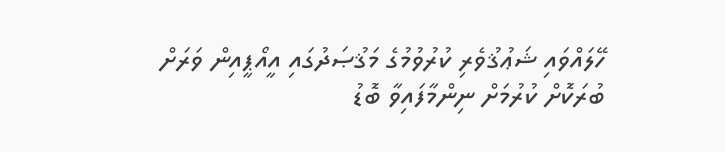ހޭލައްވައި ޝަޢުޤުވެރި ކުރުވުމުގެ މަޤުޞަދުގައި އީއޯޕީއިން ވަރަށް ބުރަކޮށް ކުރުމަށް ނިންމާފައިވާ ބޮޑު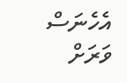އެހެނަސް ވަރަށް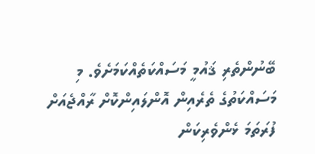ބޭނުންތެރި ޤައުމީ މަސައްކަތެއްކަމަށެވެ. މި މަސައްކަތުގެ ތެރެއިން އޮންލައިންކޮށް ރާއްޖެއަށް ފުރަތަމަ ޅެންވެރިކަން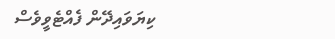ކިޔަވައިދޭން ފެއްޓެވީވެސް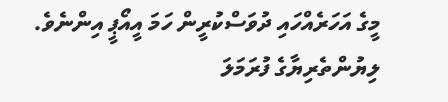މީގެ އަހަރެއްހައި ދުވަސްކުރީން ހަމަ އީއޯޕީ އިންނެވެ.
ލިޔުންތެރިޔާގެ ފުރަމަލަ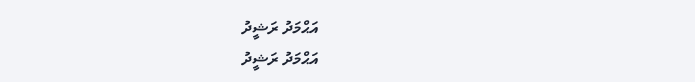އަޙްމަދު ރަޝީދު
އަޙްމަދު ރަޝީދު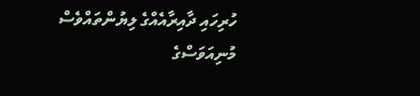ހުރިހައި ދާއިރާއެއްގެ ލިޔުންތައްވެސް މުނިއަވަސްގެ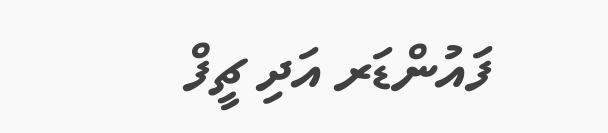ފައުންޑަރ އަދި ޗީފް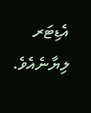އެޑިޓަރ ލިޔާނެއެވެ.